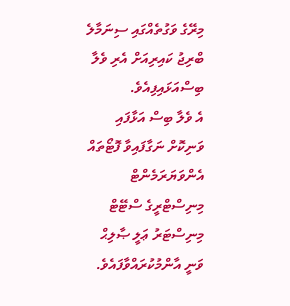މިރޭގެ ވަގުތެއްގައި ސިނަމާލެ ބްރިޖު ކައިރިއަށް އެރި ވެލާ ބިސްއަޅައިފިއެވެ.
އެ ވެލާ ބިސް އަޅާފައި ވަނިކޮށް ނަގާފައިވާ ފޮޓޯތައް އެންވަޔަރަމެންޓް މިނިސްޓްރީގެ ސްޓޭޓް މިނިސްޓަރު ޢަލީ ޞާލިޙް ވަނީ އާންމުކުރައްވާފައެވެ.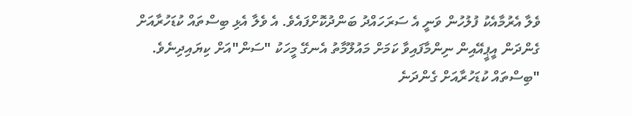ވެލާ އެރުމާއެކު ފުލުހުން ވަނީ އެ ސަރަހައްދު ބަންދުކޮށްފައެވެ. އެ ވެލާ އެޅި ބިސްތައް ކުޑަހުރާއަށް ގެންދަން އީޕީއޭއިން ނިންމާފައިވާ ކަމަށް މައުލޫމާތު އެނގޭ މީހަކު "ސަން"އަށް ކިޔައިދިނެވެ.
"ބިސްތައް ކުޑަހުރާއަށް ގެންދަނެ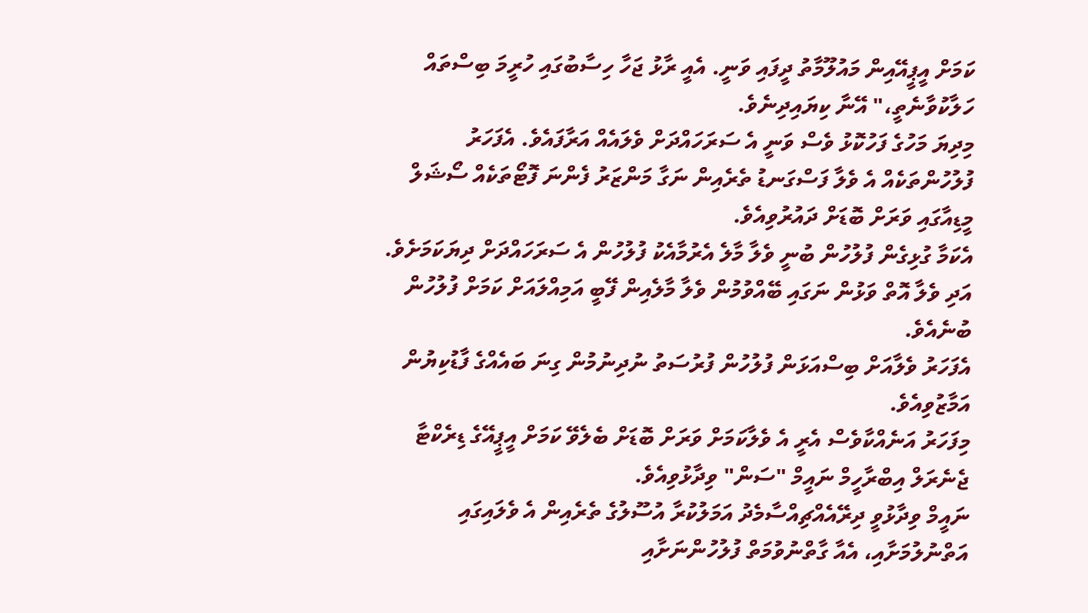ކަމަށް އީޕީއޭއިން މައުލޫމާތު ދީފައި ވަނީ. އެއީ ރާޅު ޖަހާ ހިސާބުގައި ހުރީމަ ބިސްތައް ހަލާކުވާނެތީ،" އޭނާ ކިޔައިދިނެވެ.
މިދިޔަ މަހުގެ ފަހުކޮޅު ވެސް ވަނީ އެ ސަރަހައްދަށް ވެލައެއް އަރާފައެވެ. އެފަހަރު ފުލުހުންތަކެއް އެ ވެލާ ފަސްގަނޑު ތެރެއިން ނަގާ މަންޒަރު ފެންނަ ފޮޓޯތަކެއް ސޯޝަލް މީޑިއާގައި ވަރަށް ބޮޑަށް ދައުރުވިއެވެ.
އެކަމާ ގުޅިގެން ފުލުހުން ބުނީ ވެލާ މާލެ އެރުމާއެކު ފުލުހުން އެ ސަރަހައްދަށް ދިޔަކަމަށެވެ. އަދި ވެލާ އޮތް ވަޅުން ނަގައި ބޭއްވުމުން ވެލާ މާލެއިން ފޭބީ އަމިއްލައަށް ކަމަށް ފުލުހުން ބުނެއެވެ.
އެފަހަރު ވެލާއަށް ބިސްއަޅަން ފުލުހުން ފުރުސަތު ނުދިނުމުން ގިނަ ބައެއްގެ ފާޑުކިޔުން އަމާޒުވިއެވެ.
މިފަހަރު އަނެއްކާވެސް އެރީ އެ ވެލާކަމަށް ވަރަށް ބޮޑަށް ބެލެވޭ ކަމަށް އީޕީއޭގެ ޑިރެކްޓާ ޖެނެރަލް އިބްރާހީމް ނައީމް "ސަން" ވިދާޅުވިއެވެ.
ނައީމް ވިދާޅުވީ ދިރޭއެއްޗިއްސާމެދު އަމަލުކުރާ އުސޫލުގެ ތެރެއިން އެ ވެލައިގައި އަތްނުލުމަށާއި، އެއާ ގާތްނުވުމަތް ފުލުހުންނަށާއި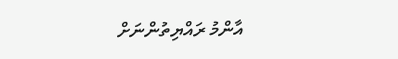އާންމު ރައްޔިތުންނަށް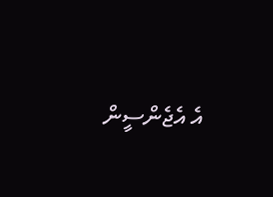އެ އެޖެންސީން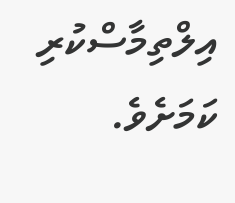އިލްތިމާސްކުރި ކަމަށެވެ.